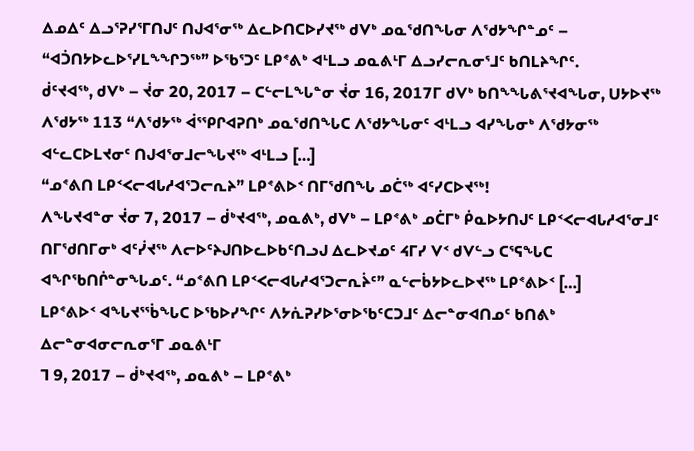ᐃᓄᐃᑦ ᐃᓗᕐᕈᓯᕐᒥᑎᒍᑦ ᑎᒍᐊᕐᓂᖅ ᐃᓚᐅᑎᑕᐅᓯᔪᖅ ᑯᐯᒃ ᓄᓇᖁᑎᖓᓂ ᐱᖁᔭᖏᓐᓄᑦ – “ᐊᑑᑎᔭᐅᓚᐅᕐᓯᒪᖕᖏᑐᖅ” ᐅᖃᕐᑐᑦ ᒪᑭᕝᕕᒃ ᐊᒻᒪᓗ ᓄᓇᕕᒻᒥ ᐃᓗᓯᓕᕆᓂᕐᒧᑦ ᑲᑎᒪᔨᖏᑦ.
ᑰᑦᔪᐊᖅ, ᑯᐯᒃ – ᔫᓂ 20, 2017 – ᑕᓪᓕᒪᖓᓐᓂ ᔫᓂ 16, 2017ᒥ ᑯᐯᒃ ᑲᑎᖕᖓᕕᕐᔪᐊᖓᓂ, ᑌᔭᐅᔪᖅ ᐱᖁᔭᖅ 113 “ᐱᖁᔭᖅ ᐋᕐᕿᒋᐊᕈᑎᒃ ᓄᓇᖁᑎᖓᑕ ᐱᖁᔭᖓᓂᑦ ᐊᒻᒪᓗ ᐊᓯᖓᓂᒃ ᐱᖁᔭᓂᖅ ᐊᓪᓚᑕᐅᒪᔪᓂᑦ ᑎᒍᐊᕐᓂᒧᓕᖓᔪᖅ ᐊᒻᒪᓗ […]
“ᓄᕝᕕᑎ ᒪᑭᑉᐸᓕᐊᒐᓱᐊᕐᑐᓕᕆᔨ” ᒪᑭᕝᕕᐅᑉ ᑎᒥᖁᑎᖓ ᓄᑖᖅ ᐊᑦᓯᑕᐅᔪᖅ!
ᐱᖓᔪᐊᓐᓂ ᔫᓂ 7, 2017 – ᑰᒃᔪᐊᖅ, ᓄᓇᕕᒃ, ᑯᐯᒃ – ᒪᑭᕝᕕᒃ ᓄᑖᒥᒃ ᑮᓇᐅᔭᑎᒍᑦ ᒪᑭᑉᐸᓕᐊᒐᓱᐊᕐᓂᒧᑦ ᑎᒥᖁᑎᒥᓂᒃ ᐊᑦᓰᔪᖅ ᐱᓕᐅᑦᔨᒍᑎᐅᓚᐅᑲᑦᑎᓗᒍ ᐃᓚᐅᔪᓄᑦ ᔦᒥᓯ ᐯᑉ ᑯᐯᓪᓗ ᑕᕐᕋᖓᑕ ᐊᖏᖃᑎᒌᓐᓂᖓᓄᑦ. “ᓄᕝᕕᑎ ᒪᑭᑉᐸᓕᐊᒐᓱᐊᕐᑐᓕᕆᔩᑦ” ᓇᓪᓕᑳᔭᐅᓚᐅᔪᖅ ᒪᑭᕝᕕᐅᑉ […]
ᒪᑭᕝᕕᐅᑉ ᐊᖓᔪᕐᖄᖓᑕ ᐅᖃᐅᓯᖏᑦ ᐱᔭᕇᕈᓯᐅᕐᓂᐅᖃᑦᑕᑐᒧᑦ ᐃᓕᓐᓂᐊᑎᓄᑦ ᑲᑎᕕᒃ ᐃᓕᓐᓂᐊᓂᓕᕆᓂᕐᒥ ᓄᓇᕕᒻᒥ
ᒣ 9, 2017 – ᑰᒃᔪᐊᖅ, ᓄᓇᕕᒃ – ᒪᑭᕝᕕᒃ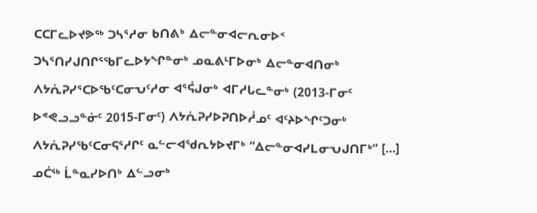ᑕᑕᒥᓚᐅᔪᕗᖅ ᑐᓴᕐᓱᓂ ᑲᑎᕕᒃ ᐃᓕᓐᓂᐊᓕᕆᓂᐅᑉ ᑐᓴᕐᑎᓯᒍᑎᒋᕐᖃᒥᓚᐅᔭᖏᓐᓂᒃ ᓄᓇᕕᒻᒥᐅᓂᒃ ᐃᓕᓐᓂᐊᑎᓂᒃ ᐱᔭᕇᕈᓯᕐᑕᐅᖃᑦᑕᓂᕃᑦᓱᓂ ᐊᕐᕌᒍᓂᒃ ᐊᒥᓱᒐᓚᓐᓂᒃ (2013-ᒥᓂᑦ ᐅᕝᕙᓗᓗᓐᓃᑦ 2015-ᒥᓂᑦ) ᐱᔭᕇᕈᓯᐅᕈᑎᐅᓲᓄᑦ ᐊᑦᔨᐅᖏᑦᑐᓂᒃ ᐱᔭᕇᕈᓯᖃᑦᑕᓂᕋᕐᓱᒋᑦ ᓇᓪᓕᐊᖁᕆᔭᐅᔪᒥᒃ “ᐃᓕᓐᓂᐊᓯᒪᓂᕃᒍᑎᒥᒃ” […]
ᓄᑖᖅ ᒫᓐᓇᓯᐅᑎᒃ ᐃᓪᓗᓂᒃ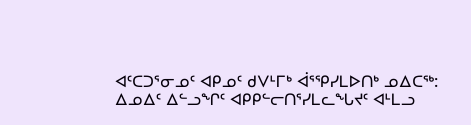ᐊᑦᑕᑐᕐᓂᓄᑦ ᐊᑭᓄᑦ ᑯᐯᒻᒥᒃ ᐋᕐᕿᓯᒪᐅᑎᒃ ᓄᐃᑕᖅ: ᐃᓄᐃᑦ ᐃᓪᓗᖏᑦ ᐊᑭᑭᓪᓕᑎᕐᓯᒪᓚᖓᔪᑦ ᐊᒻᒪᓗ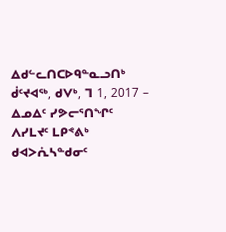ᐃᑯᓪᓚᑎᑕᐅᑫᓐᓇᓗᑎᒃ
ᑰᑦᔪᐊᖅ, ᑯᐯᒃ, ᒣ 1, 2017 – ᐃᓄᐃᑦ ᓯᕗᓕᕐᑎᖏᑦ ᐱᓯᒪᔪᑦ ᒪᑭᕝᕕᒃ ᑯᐊᐳᕇᓴᓐᑯᓂᑦ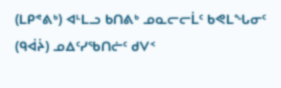(ᒪᑭᕝᕕᒃ) ᐊᒻᒪᓗ ᑲᑎᕕᒃ ᓄᓇᓕᓕᒫᑦ ᑲᕙᒪᖓᓂᑦ (ᑫᐋᔩ) ᓄᐃᑦᓯᖃᑎᓖᑦ ᑯᐯᑉ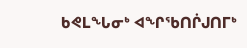ᑲᕙᒪᖓᓂᒃ ᐊᖏᖃᑎᒌᒍᑎᒥᒃ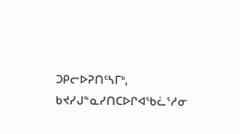ᑐᑭᓕᐅᕈᑎᑦᓴᒥᒃ, ᑲᔪᓯᒍᓐᓇᓯᑎᑕᐅᒋᐊᖃᓛᕐᓱᓂ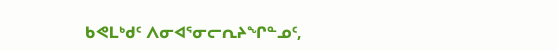ᑲᕙᒪᒃᑯᑦ ᐱᓂᐊᕐᓂᓕᕆᔨᖏᓐᓄᑦ,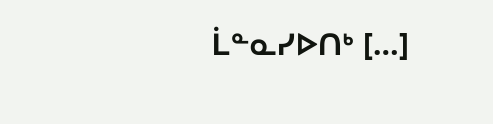ᒫᓐᓇᓯᐅᑎᒃ […]